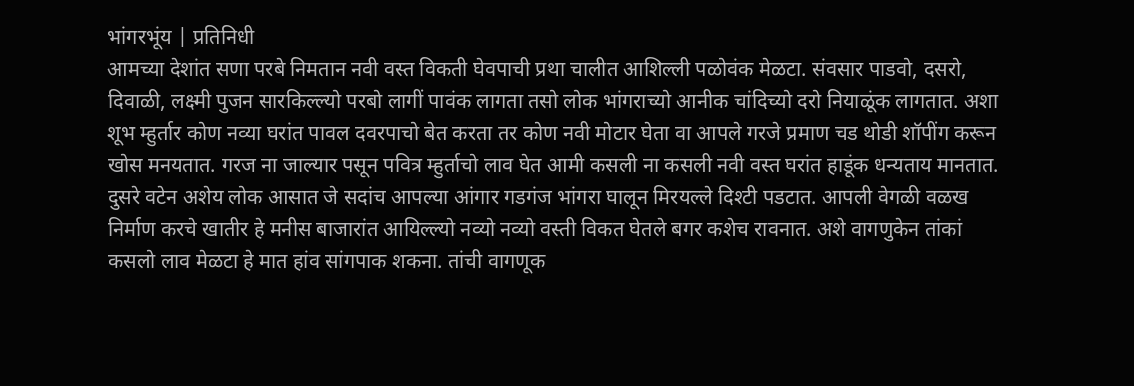भांगरभूंय | प्रतिनिधी
आमच्या देशांत सणा परबे निमतान नवी वस्त विकती घेवपाची प्रथा चालीत आशिल्ली पळोवंक मेळटा. संवसार पाडवो, दसरो, दिवाळी, लक्ष्मी पुजन सारकिल्ल्यो परबो लागीं पावंक लागता तसो लोक भांगराच्यो आनीक चांदिच्यो दरो नियाळूंक लागतात. अशा शूभ म्हुर्तार कोण नव्या घरांत पावल दवरपाचो बेत करता तर कोण नवी मोटार घेता वा आपले गरजे प्रमाण चड थोडी शॉपींग करून खोस मनयतात. गरज ना जाल्यार पसून पवित्र म्हुर्ताचो लाव घेत आमी कसली ना कसली नवी वस्त घरांत हाडूंक धन्यताय मानतात. दुसरे वटेन अशेय लोक आसात जे सदांच आपल्या आंगार गडगंज भांगरा घालून मिरयल्ले दिश्टी पडटात. आपली वेगळी वळख निर्माण करचे खातीर हे मनीस बाजारांत आयिल्ल्यो नव्यो नव्यो वस्ती विकत घेतले बगर कशेच रावनात. अशे वागणुकेन तांकां कसलो लाव मेळटा हे मात हांव सांगपाक शकना. तांची वागणूक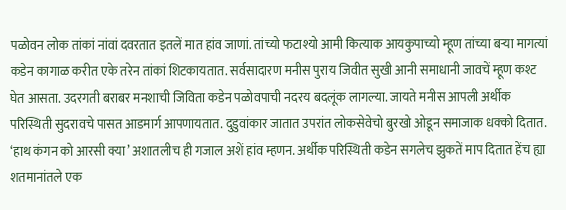पळोवन लोक तांकां नांवां दवरतात इतलें मात हांव जाणां. तांच्यो फटाश्यो आमी कित्याक आयकुपाच्यो म्हूण तांच्या बऱ्या मागत्यां कडेन कागाळ करीत एके तरेन तांकां शिटकायतात. सर्वसादारण मनीस पुराय जिवीत सुखी आनी समाधानी जावचें म्हूण कश्ट घेत आसता. उदरगती बराबर मनशाची जिविता कडेन पळोवपाची नदरय बदलूंक लागल्या. जायते मनीस आपली अर्थीक परिस्थिती सुदरावचे पासत आडमार्ग आपणायतात. दुडुवांकार जातात उपरांत लोकसेवेचो बुरखो ओडून समाजाक धक्को दितात. ‘हाथ कंगन को आरसी क्या’ अशातलीच ही गजाल अशें हांव म्हणन. अर्थीक परिस्थिती कडेन सगलेच झुकतें माप दितात हेंच ह्या शतमानांतले एक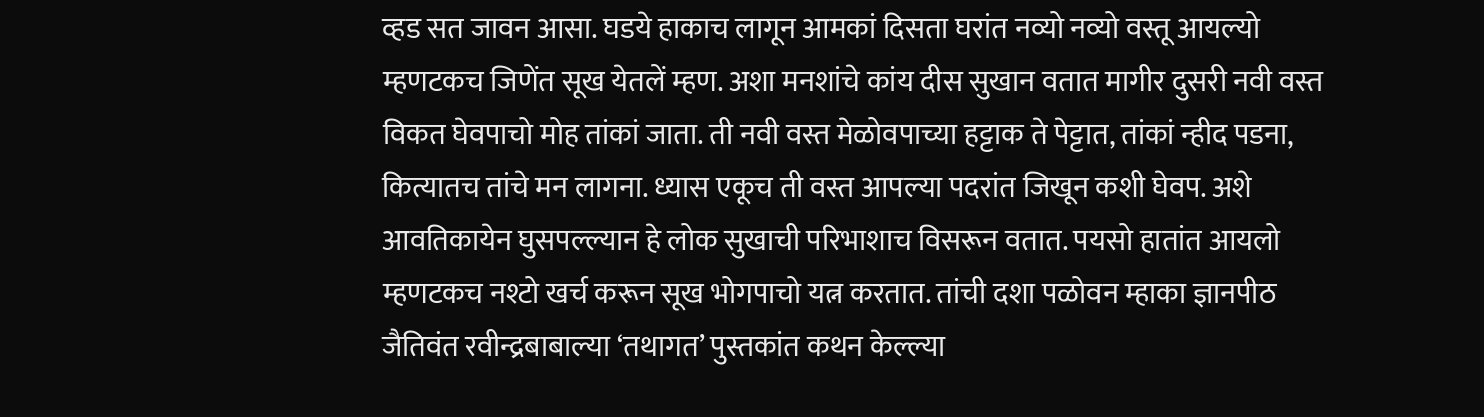व्हड सत जावन आसा. घडये हाकाच लागून आमकां दिसता घरांत नव्यो नव्यो वस्तू आयल्यो म्हणटकच जिणेंत सूख येतलें म्हण. अशा मनशांचे कांय दीस सुखान वतात मागीर दुसरी नवी वस्त विकत घेवपाचो मोह तांकां जाता. ती नवी वस्त मेळोवपाच्या हट्टाक ते पेट्टात, तांकां न्हीद पडना, कित्यातच तांचे मन लागना. ध्यास एकूच ती वस्त आपल्या पदरांत जिखून कशी घेवप. अशे आवतिकायेन घुसपल्ल्यान हे लोक सुखाची परिभाशाच विसरून वतात. पयसो हातांत आयलो म्हणटकच नश्टो खर्च करून सूख भोगपाचो यत्न करतात. तांची दशा पळोवन म्हाका ज्ञानपीठ जैतिवंत रवीन्द्रबाबाल्या ‘तथागत’ पुस्तकांत कथन केल्ल्या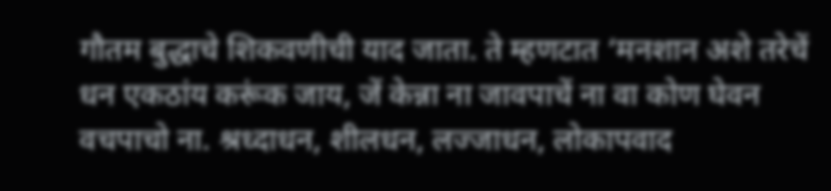गौतम बुद्धाचे शिकवणीची याद जाता. ते म्हणटात ‘मनशान अशे तरेचें धन एकठांय करूंक जाय, जें केन्ना ना जावपाचें ना वा कोण घेवन वचपाचो ना. श्रध्दाधन, शीलधन, लज्जाधन, लोकापवाद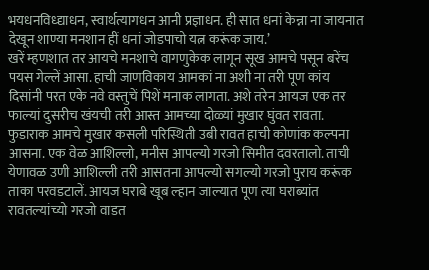भयधनविध्द्याधन, स्वार्थत्यागधन आनी प्रज्ञाधन. ही सात धनां केन्ना ना जायनात देखून शाण्या मनशान हीं धनां जोडपाचो यत्न करूंक जाय.’
खरें म्हणशात तर आयचे मनशाचे वागणुकेक लागून सूख आमचे पसून बरेंच पयस गेल्लें आसा. हाची जाणविकाय आमकां ना अशी ना तरी पूण कांय दिसांनी परत एके नवे वस्तुचें पिशें मनाक लागता. अशे तरेन आयज एक तर फाल्यां दुसरीच खंयची तरी आस्त आमच्या दोळ्यां मुखार घुंवत रावता. फुडाराक आमचे मुखार कसली परिस्थिती उबी रावत हाची कोणांक कल्पना आसना. एक वेळ आशिल्लो, मनीस आपल्यो गरजो सिमीत दवरतालो. ताची येणावळ उणी आशिल्ली तरी आसतना आपल्यो सगल्यो गरजो पुराय करूंक ताका परवडटालें. आयज घराबे खूब ल्हान जाल्यात पूण त्या घराब्यांत रावतल्यांच्यो गरजो वाडत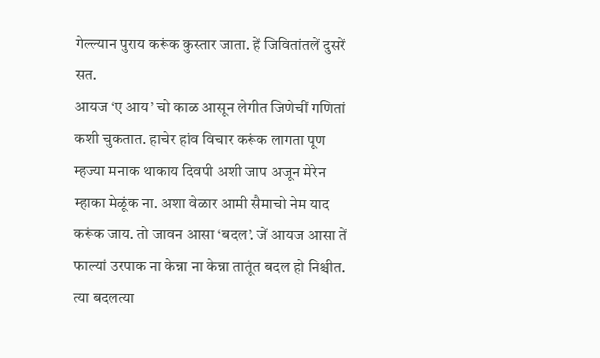गेल्ल्यान पुराय करूंक कुस्तार जाता. हें जिवितांतलें दुसरें सत.
आयज ‘ए आय’ चो काळ आसून लेगीत जिणेचीं गणितां कशी चुकतात. हाचेर हांव विचार करूंक लागता पूण म्हज्या मनाक थाकाय दिवपी अशी जाप अजून मेरेन म्हाका मेळूंक ना. अशा वेळार आमी सैमाचो नेम याद करूंक जाय. तो जावन आसा ‘बदल’. जें आयज आसा तें फाल्यां उरपाक ना केन्ना ना केन्ना तातूंत बदल हो निश्चीत. त्या बदलत्या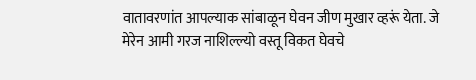वातावरणांत आपल्याक सांबाळून घेवन जीण मुखार व्हरूं येता. जे मेरेन आमी गरज नाशिल्ल्यो वस्तू विकत घेवचे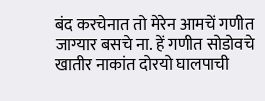बंद करचेनात तो मेरेन आमचें गणीत जाग्यार बसचे ना. हें गणीत सोडोवचे खातीर नाकांत दोरयो घालपाची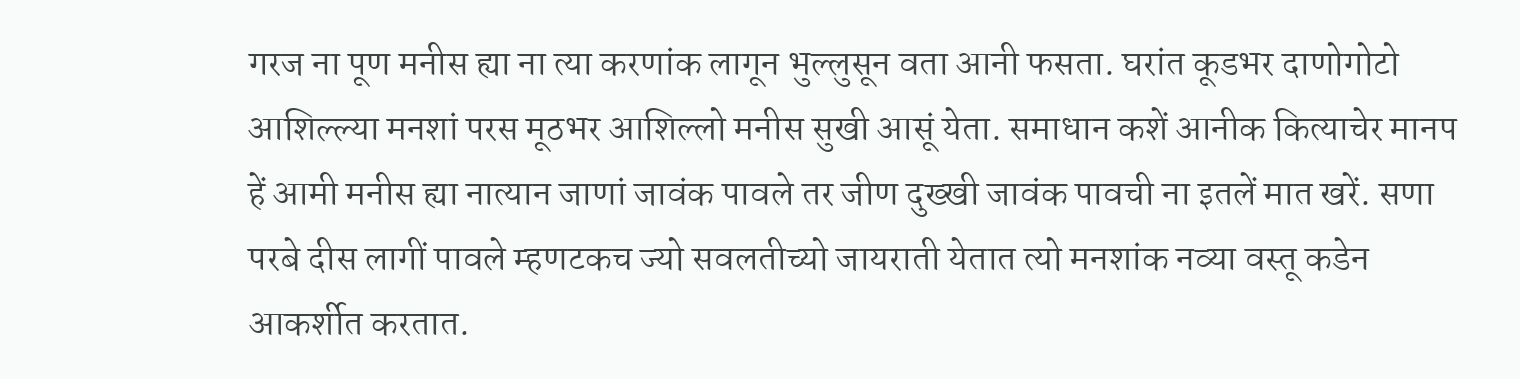गरज ना पूण मनीस ह्या ना त्या करणांक लागून भुल्लुसून वता आनी फसता. घरांत कूडभर दाणोगोटो आशिल्ल्या मनशां परस मूठभर आशिल्लो मनीस सुखी आसूं येता. समाधान कशें आनीक कित्याचेर मानप हें आमी मनीस ह्या नात्यान जाणां जावंक पावले तर जीण दुख्खी जावंक पावची ना इतलें मात खरें. सणा परबे दीस लागीं पावले म्हणटकच ज्यो सवलतीच्यो जायराती येतात त्यो मनशांक नव्या वस्तू कडेन आकर्शीत करतात.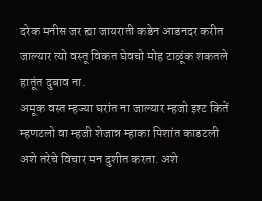दरेक मनीस जर ह्या जायराती कडेन आडनदर करीत जाल्यार त्यो वस्तू विकत घेवचो मोह टाळूंक शकतले हातूंत दुबाव ना.
अमूक वस्त म्हज्या घरांत ना जाल्यार म्हजो इश्ट कितें म्हणटलो वा म्हजी शेजान्न म्हाका पिशांत काडटली अशे तरेचे विचार मन दुशीत करता. अशे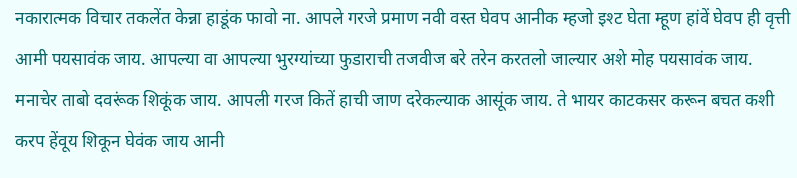नकारात्मक विचार तकलेंत केन्ना हाडूंक फावो ना. आपले गरजे प्रमाण नवी वस्त घेवप आनीक म्हजो इश्ट घेता म्हूण हांवें घेवप ही वृत्ती आमी पयसावंक जाय. आपल्या वा आपल्या भुरग्यांच्या फुडाराची तजवीज बरे तरेन करतलो जाल्यार अशे मोह पयसावंक जाय. मनाचेर ताबो दवरूंक शिकूंक जाय. आपली गरज कितें हाची जाण दरेकल्याक आसूंक जाय. ते भायर काटकसर करून बचत कशी करप हेंवूय शिकून घेवंक जाय आनी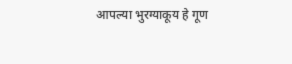आपल्या भुरग्याकूय हे गूण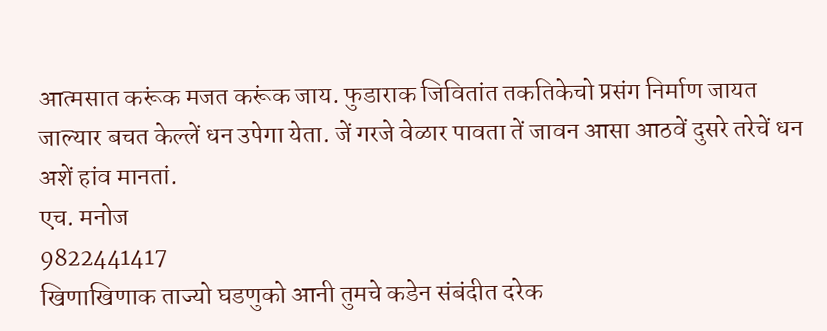आत्मसात करूंक मजत करूंक जाय. फुडाराक जिवितांत तकतिकेचो प्रसंग निर्माण जायत जाल्यार बचत केल्लें धन उपेगा येता. जें गरजे वेळार पावता तें जावन आसा आठवें दुसरे तरेचें धन अशें हांव मानतां.
एच. मनोज
9822441417
खिणाखिणाक ताज्यो घडणुको आनी तुमचे कडेन संबंदीत दरेक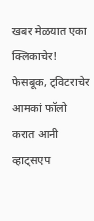खबर मेळयात एका क्लिकाचेर! फेसबूक, ट्विटराचेर आमकां फॉलो करात आनी व्हाट्सएप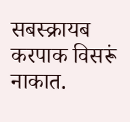सबस्क्रायब करपाक विसरूं नाकात.